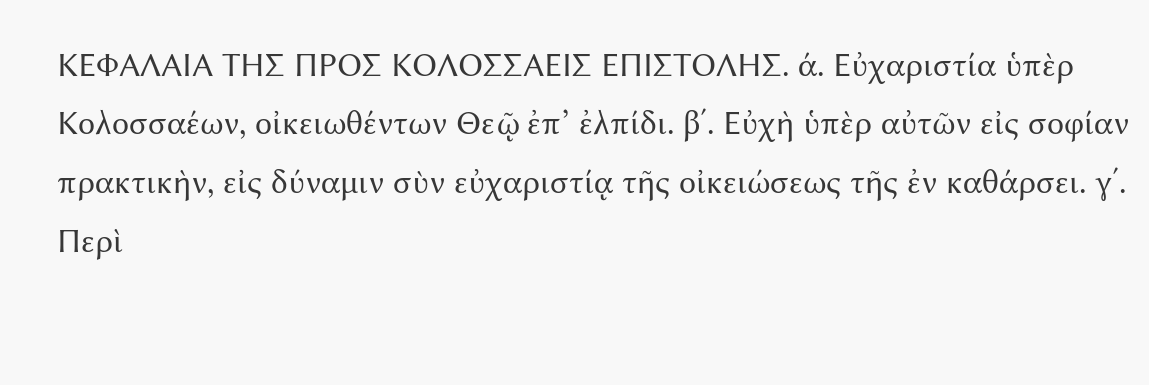ΚΕΦΑΛΑΙΑ ΤΗΣ ΠΡΟΣ ΚΟΛΟΣΣΑΕΙΣ ΕΠΙΣΤΟΛΗΣ. ά. Εὐχαριστία ὑπὲρ Κολοσσαέων, οἰκειωθέντων Θεῷ ἐπ’ ἐλπίδι. β΄. Εὐχὴ ὑπὲρ αὐτῶν εἰς σοφίαν πρακτικὴν, εἰς δύναμιν σὺν εὐχαριστίᾳ τῆς οἰκειώσεως τῆς ἐν καθάρσει. γ΄. Περὶ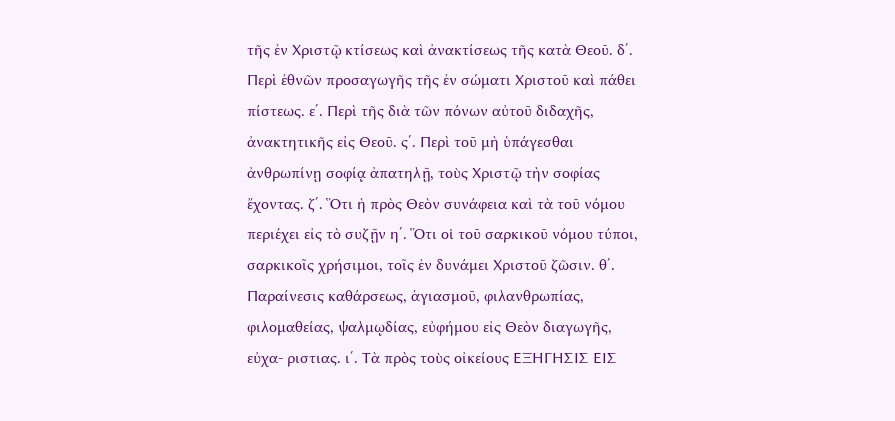τῆς ἐν Χριστῷ κτίσεως καὶ ἀνακτίσεως τῆς κατὰ Θεοῦ. δ΄. Περὶ ἐθνῶν προσαγωγῆς τῆς ἐν σώματι Χριστοῦ καὶ πάθει πίστεως. ε΄. Περὶ τῆς διὰ τῶν πόνων αὐτοῦ διδαχῆς, ἀνακτητικῆς εἰς Θεοῦ. ς΄. Περὶ τοῦ μὴ ὑπάγεσθαι ἀνθρωπίνῃ σοφίᾳ ἀπατηλῇ, τοὺς Χριστῷ τὴν σοφίας ἔχοντας. ζ΄. Ὅτι ἡ πρὸς Θεὸν συνάφεια καὶ τὰ τοῦ νόμου περιέχει εἰς τὸ συζῇν η΄. Ὅτι οἱ τοῦ σαρκικοῦ νόμου τύποι, σαρκικοῖς χρήσιμοι, τοῖς ἐν δυνάμει Χριστοῦ ζῶσιν. θ΄. Παραίνεσις καθάρσεως, ἁγιασμοῦ, φιλανθρωπίας, φιλομαθείας, ψαλμῳδίας, εὐφήμου εἰς Θεὸν διαγωγῆς, εὐχα- ριστιας. ι΄. Τὰ πρὸς τοὺς οἰκείους ΕΞΗΓΗΣΙΣ ΕΙΣ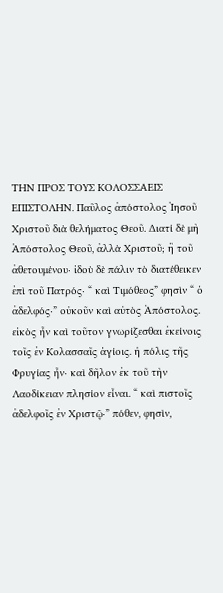ΤΗΝ ΠΡΟΣ ΤΟΥΣ ΚΟΛΟΣΣΑΕΙΣ ΕΠΙΣΤΟΛΗΝ. Παῦλος ἀπόστολος Ἰησοῦ Χριστοῦ διὰ θελήματος Θεοῦ. Διατί δὲ μὴ Ἀπόστολος Θεοῦ, ἀλλὰ Χριστοῦ; ἢ τοῦ ἀθετουμένου· ἰδοὺ δὲ πάλιν τὸ διατέθεικεν ἐπὶ τοῦ Πατρός· “ καὶ Τιμόθεος” φησὶν “ ὁ ἀδελφός·” οὐκοῦν καὶ αὐτὸς Ἀπόστολος. εἰκὸς ἦν καὶ τοῦτον γνωρίζεσθαι ἐκείνοις τοῖς ἐν Κολασσαῖς ἁγίοις. ἡ πόλις τῆς Φρυγίας ἦν· καὶ δῆλον ἐκ τοῦ τὴν Λαοδίκειαν πλησίον εἶναι. “ καὶ πιστοῖς ἀδελφοῖς ἐν Χριστῷ·” πόθεν, φησὶν,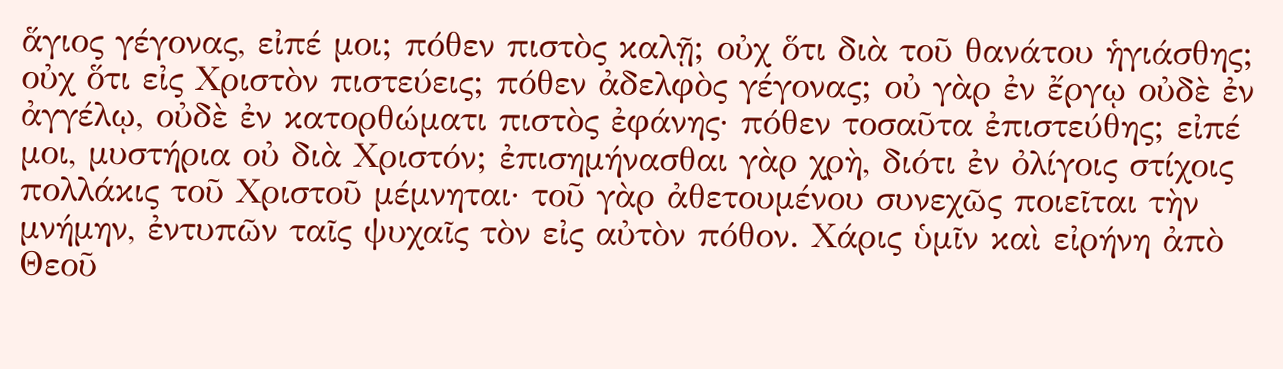ἅγιος γέγονας, εἰπέ μοι; πόθεν πιστὸς καλῇ; οὐχ ὅτι διὰ τοῦ θανάτου ἡγιάσθης; οὐχ ὅτι εἰς Χριστὸν πιστεύεις; πόθεν ἀδελφὸς γέγονας; οὐ γὰρ ἐν ἔργῳ οὐδὲ ἐν ἀγγέλῳ, οὐδὲ ἐν κατορθώματι πιστὸς ἐφάνης· πόθεν τοσαῦτα ἐπιστεύθης; εἰπέ μοι, μυστήρια οὐ διὰ Χριστόν; ἐπισημήνασθαι γὰρ χρὴ, διότι ἐν ὀλίγοις στίχοις πολλάκις τοῦ Χριστοῦ μέμνηται· τοῦ γὰρ ἀθετουμένου συνεχῶς ποιεῖται τὴν μνήμην, ἐντυπῶν ταῖς ψυχαῖς τὸν εἰς αὐτὸν πόθον. Χάρις ὑμῖν καὶ εἰρήνη ἀπὸ Θεοῦ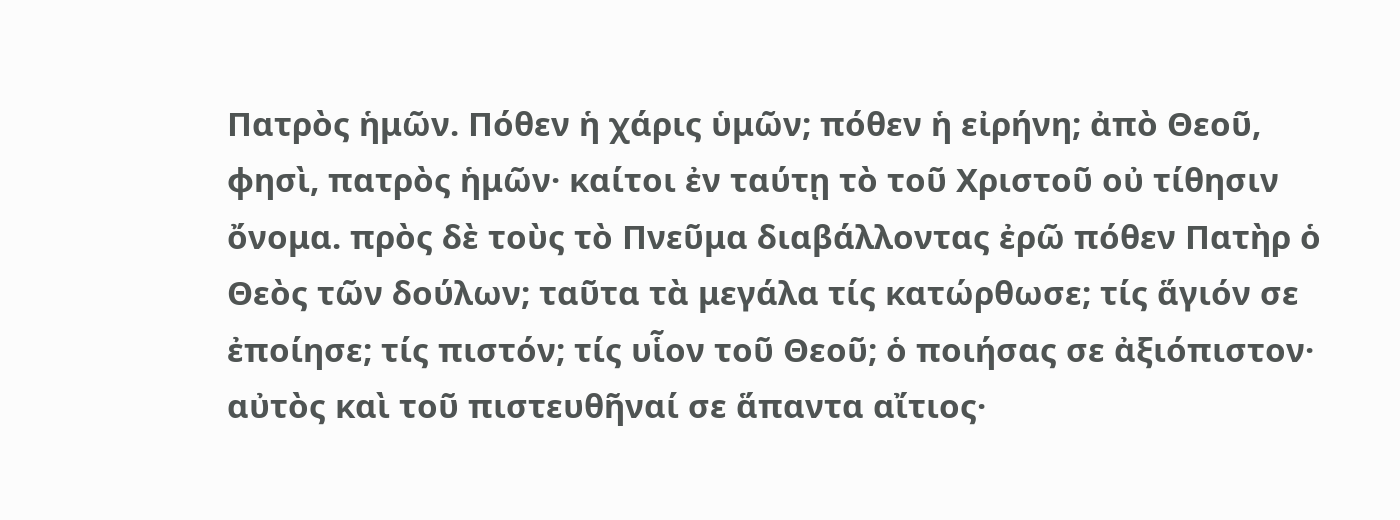Πατρὸς ἡμῶν. Πόθεν ἡ χάρις ὑμῶν; πόθεν ἡ εἰρήνη; ἀπὸ Θεοῦ, φησὶ, πατρὸς ἡμῶν· καίτοι ἐν ταύτῃ τὸ τοῦ Χριστοῦ οὐ τίθησιν ὄνομα. πρὸς δὲ τοὺς τὸ Πνεῦμα διαβάλλοντας ἐρῶ πόθεν Πατὴρ ὁ Θεὸς τῶν δούλων; ταῦτα τὰ μεγάλα τίς κατώρθωσε; τίς ἅγιόν σε ἐποίησε; τίς πιστόν; τίς υἷον τοῦ Θεοῦ; ὁ ποιήσας σε ἀξιόπιστον· αὐτὸς καὶ τοῦ πιστευθῆναί σε ἅπαντα αἴτιος·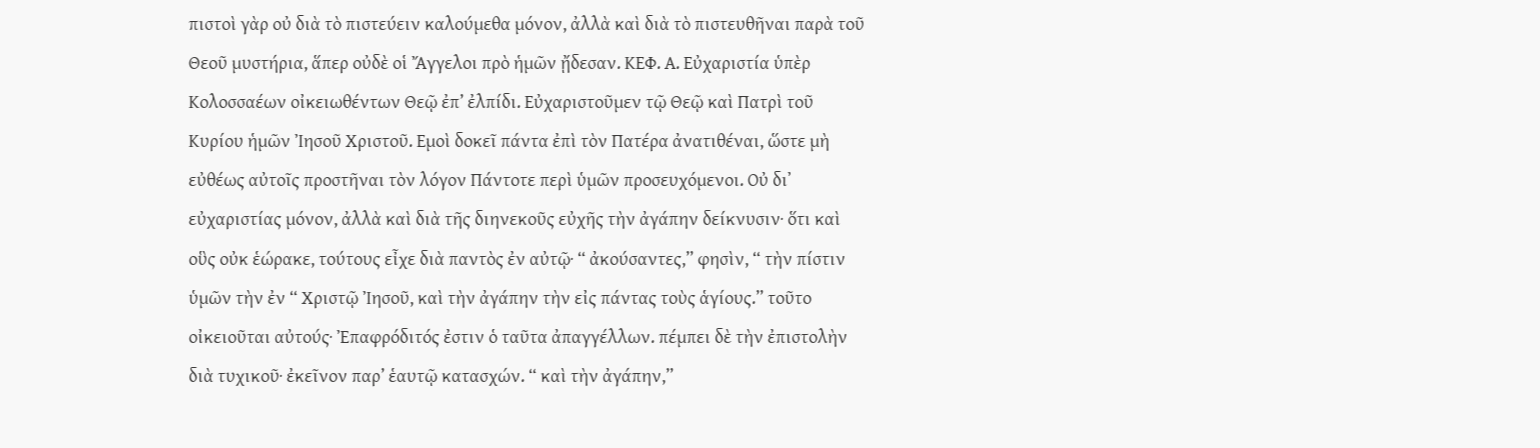πιστοὶ γὰρ οὐ διὰ τὸ πιστεύειν καλούμεθα μόνον, ἀλλὰ καὶ διὰ τὸ πιστευθῆναι παρὰ τοῦ Θεοῦ μυστήρια, ἅπερ οὐδὲ οἱ Ἄγγελοι πρὸ ἡμῶν ᾔδεσαν. ΚΕΦ. Α. Εὐχαριστία ὑπὲρ Κολοσσαέων οἰκειωθέντων Θεῷ ἐπ’ ἐλπίδι. Εὐχαριστοῦμεν τῷ Θεῷ καὶ Πατρὶ τοῦ Κυρίου ἡμῶν Ἰησοῦ Χριστοῦ. Εμοὶ δοκεῖ πάντα ἐπὶ τὸν Πατέρα ἀνατιθέναι, ὥστε μὴ εὐθέως αὐτοῖς προστῆναι τὸν λόγον Πάντοτε περὶ ὑμῶν προσευχόμενοι. Οὐ δι᾿ εὐχαριστίας μόνον, ἀλλὰ καὶ διὰ τῆς διηνεκοῦς εὐχῆς τὴν ἀγάπην δείκνυσιν· ὅτι καὶ οὓς οὐκ ἑώρακε, τούτους εἶχε διὰ παντὸς ἐν αὐτῷ· “ ἀκούσαντες,” φησὶν, “ τὴν πίστιν ὑμῶν τὴν ἐν “ Χριστῷ Ἰησοῦ, καὶ τὴν ἀγάπην τὴν εἰς πάντας τοὺς ἁγίους.” τοῦτο οἰκειοῦται αὐτούς· Ἐπαφρόδιτός ἐστιν ὁ ταῦτα ἀπαγγέλλων. πέμπει δὲ τὴν ἐπιστολὴν διὰ τυχικοῦ· ἐκεῖνον παρ’ ἑαυτῷ κατασχών. “ καὶ τὴν ἀγάπην,”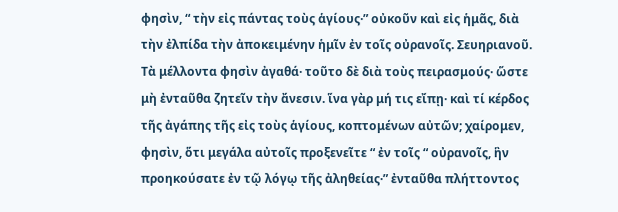φησὶν, “ τὴν εἰς πάντας τοὺς ἁγίους·” οὐκοῦν καὶ εἰς ἡμᾶς, διὰ τὴν ἐλπίδα τὴν ἀποκειμένην ἡμῖν ἐν τοῖς οὐρανοῖς. Σευηριανοῦ. Τὰ μέλλοντα φησὶν ἀγαθά· τοῦτο δὲ διὰ τοὺς πειρασμούς· ὥστε μὴ ἐνταῦθα ζητεῖν τὴν ἄνεσιν. ἵνα γὰρ μή τις εἴπῃ· καὶ τί κέρδος τῆς ἀγάπης τῆς εἰς τοὺς ἁγίους, κοπτομένων αὐτῶν; χαίρομεν, φησὶν, ὅτι μεγάλα αὐτοῖς προξενεῖτε “ ἐν τοῖς “ οὐρανοῖς, ἣν προηκούσατε ἐν τῷ λόγῳ τῆς ἀληθείας·” ἐνταῦθα πλήττοντος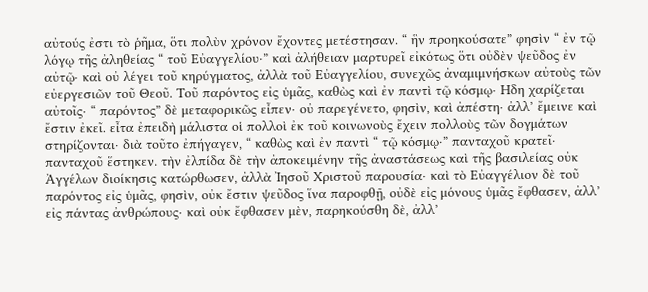αὐτούς ἐστι τὸ ῥῆμα, ὅτι πολὺν χρόνον ἔχοντες μετέστησαν. “ ἣν προηκούσατε” φησὶν “ ἐν τῷ λόγῳ τῆς ἀληθείας “ τοῦ Εὐαγγελίου·” καὶ ἀλήθειαν μαρτυρεῖ εἰκότως ὅτι οὐδὲν ψεῦδος ἐν αὐτῷ· καὶ οὐ λέγει τοῦ κηρύγματος, ἀλλὰ τοῦ Εὐαγγελίου, συνεχῶς ἀναμιμνήσκων αὐτοὺς τῶν εὐεργεσιῶν τοῦ Θεοῦ. Τοῦ παρόντος εἰς ὑμᾶς, καθὼς καὶ ἐν παντὶ τῷ κόσμῳ· Ηδη χαρίζεται αὐτοῖς· “ παρόντος” δὲ μεταφορικῶς εἶπεν· οὐ παρεγένετο, φησὶν, καὶ ἀπέστη· ἀλλ’ ἔμεινε καὶ ἔστιν ἐκεῖ. εἶτα ἐπειδὴ μάλιστα οἱ πολλοὶ ἐκ τοῦ κοινωνοὺς ἔχειν πολλοὺς τῶν δογμάτων στηρίζονται· διὰ τοῦτο ἐπήγαγεν, “ καθὼς καὶ ἐν παντὶ “ τῷ κόσμῳ·” πανταχοῦ κρατεῖ· πανταχοῦ ἕστηκεν. τὴν ἐλπίδα δὲ τὴν ἀποκειμένην τῆς ἀναστάσεως καὶ τῆς βασιλείας οὐκ Ἀγγέλων διοίκησις κατώρθωσεν, ἀλλὰ Ἰησοῦ Χριστοῦ παρουσία· καὶ τὸ Εὐαγγέλιον δὲ τοῦ παρόντος εἰς ὑμᾶς, φησὶν, οὐκ ἔστιν ψεῦδος ἵνα παροφθῇ, οὐδὲ εἰς μόνους ὑμᾶς ἔφθασεν, ἀλλ’ εἰς πάντας ἀνθρώπους· καὶ οὐκ ἔφθασεν μὲν, παρηκούσθη δὲ, ἀλλ’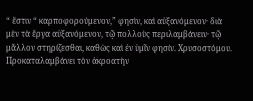“ ἔστιν “ καρποφορούμενον,” φησὶν, καὶ αὐξανόμενον· διὰ μὲν τὰ ἔργα αὐξανόμενον, τῷ πολλοὺς περιλαμβάνειν· τῷ μᾶλλον στηρίζεσθαι, καθὼς καὶ ἐν ὑμῖν φησίν. Χρυσοστόμου. Προκαταλαμβάνει τὸν ἀκροατὴν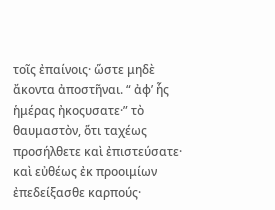τοῖς ἐπαίνοις· ὥστε μηδὲ ἄκοντα ἀποστῆναι. “ ἀφ’ ἧς ἡμέρας ἠκοςυσατε·” τὸ θαυμαστὸν, ὅτι ταχέως προσήλθετε καὶ ἐπιστεύσατε· καὶ εὐθέως ἐκ προοιμίων ἐπεδείξασθε καρπούς·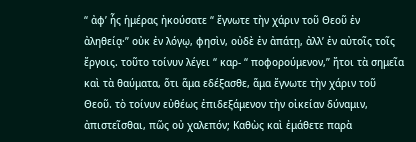“ ἀφ’ ἧς ἡμέρας ἠκούσατε “ ἔγνωτε τὴν χάριν τοῦ Θεοῦ ἐν ἀληθείᾳ·” οὐκ ἐν λόγῳ, φησὶν, οὐδὲ ἐν ἀπάτῃ, ἀλλ’ ἐν αὐτοῖς τοῖς ἔργοις. τοῦτο τοίνυν λέγει “ καρ- “ ποφορούμενον,” ἤτοι τὰ σημεῖα καὶ τὰ θαύματα, ὅτι ἅμα εδέξασθε, ἅμα ἔγνωτε τὴν χάριν τοῦ Θεοῦ. τὸ τοίνυν εὐθέως ἐπιδεξάμενον τὴν οἰκείαν δύναμιν, ἀπιστεῖσθαι, πῶς οὐ χαλεπόν; Καθὼς καὶ ἐμάθετε παρὰ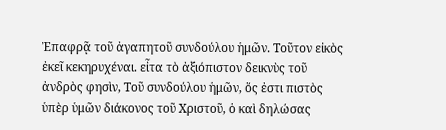Ἐπαφρᾷ τοῦ ἀγαπητοῦ συνδούλου ἡμῶν. Τοῦτον εἰκὸς ἐκεῖ κεκηρυχέναι. εἶτα τὸ ἀξιόπιστον δεικνὺς τοῦ ἀνδρὸς φησὶν, Τοῦ συνδούλου ἡμῶν, ὅς ἐστι πιστὸς ὑπὲρ ὑμῶν διάκονος τοῦ Χριστοῦ, ὁ καὶ δηλώσας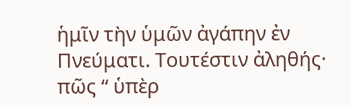ἡμῖν τὴν ὑμῶν ἀγάπην ἐν Πνεύματι. Τουτέστιν ἀληθής· πῶς “ ὑπὲρ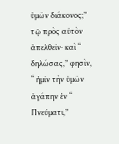ὑμῶν διάκονος;” τῷ πρὸς αὐτὸν ἀπελθεῖν· καὶ “ δηλώσας,” φησὶν, “ ἡμῖν τὴν ὑμῶν ἀγάπην ἐν “ Πνεύματι,”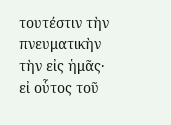τουτέστιν τὴν πνευματικὴν τὴν εἰς ἡμᾶς· εἰ οὗτος τοῦ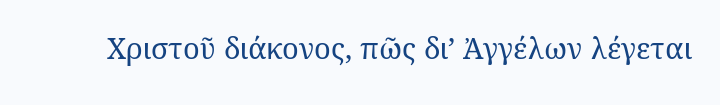Χριστοῦ διάκονος, πῶς δι’ Ἀγγέλων λέγεται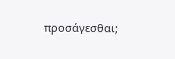προσάγεσθαι;